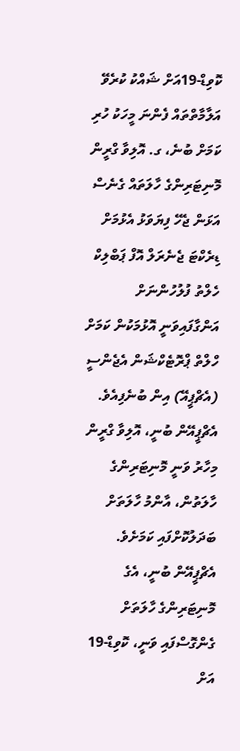ކޮވިޑް-19އަށް ޝައްކު ކުރެވޭ އަލާމާތްތައް ފެންނަ މީހަކު ހުރި ކަމަށް ބުނެ، ގ. އޮލިވާ ގްރީން މޮނިޓަރިންގެ ހާލަތައް ގެނެސް އަޅަން ޖެހޭ ފިޔަވަޅު އެޅުމަށް ޑިރެކްޓަ ޖެނެރަލް އޮފް ޕަބްލިކް ހެލްތު ފުލުހުންނަށް އަންގާފައިވަނީ އޮޅުމަކުން ކަމަށް ހްލްތް ޕްރޮޓެކްޝަން އެޖެންސީ (އެޗްޕީއޭ) އިން ބުނެފިއެވެ.
އެޗްޕީއޭން ބުނީ، އޮލިވާ ގްރީން މިހާރު ވަނީ މޮނިޓަރިންގެ ހާލަތުން، އާންމު ހާލަތަށް ބަދަލުކޮށްފައި ކަމަށެވެ. އެޗްޕީއޭން ބުނީ، އެގެ މޮނިޓަރިންގެ ހާލަތަށް ގެންގޮސްފައި ވަނީ، ކޮވިޑް-19 އަށް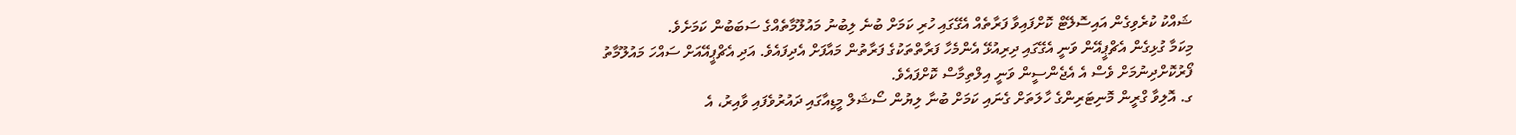ޝައްކު ކުރެވިގެން އައިސޮލޭޓް ކޮށްފައިވާ ފަރާތެއް އެގޭގައި ހުރި ކަމަށް ބުނެ ލިބުނު މައުލޫމާތެއްގެ ސަބަބުން ކަމަށެވެ.
މިކަމާ ގުޅިގެން އެޗްޕީއޭން ވަނީ އެގޭގައި ދިރިއުޅޭ އެންމެހާ ފަރާތްތަކުގެ ފަރާތުން މައާފަށް އެދިފައެވެ. އަދި އެޗްޕީއޭއަށް ސައްހަ މައުލޫމާތު ފޯރުކޮށްދިނުމަށް ވެސް އެ އެޖެންސީން ވަނީ އިލްތިމާސް ކޮށްފައެވެ.
ގ. އޮލިވާ ގްރީން މޮނިޓަރިންގެ ހާލަތަށް ގެނައި ކަމަށް ބުނާ ލިޔުން ސޯޝަލް މީޑިއާގައި ދައުރުވެފައި ވާއިރު، އެ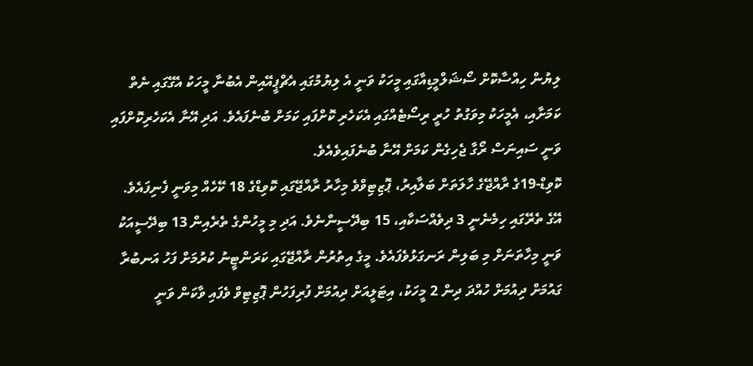ލިޔުން ހިއްސާކޮށް ސޯޝަލްމީޑިއާގައި މީހަކު ވަނީ އެ ލިޔުމުގައި އެޗްޕީއޭއިން އެބުނާ މީހަކު އެގޭގައި ނެތް ކަމަށާއި، އެމީހަކު މިވަގުތު ހުރީ ރިސޯޓެއްގައި އެކަހެރި ކޮށްފައި ކަމަށް ބުނެފައެވެ. އަދި އޭނާ އެކަހެރިކޮށްފައި ވަނީ ސައިނަސް ރޯގާ ޖެހިގެން ކަމަށް އޭނާ ބުނެފައިވެއެވެ.
ކޮވިޑް-19ގެ ރާއްޖޭގެ ހާލަތަށް ބަލާއިރު، ޕޮޒިޓިވްވެ މިހާރު ރާއްޖޭގައި ކޮވިޑްގެ 18 ކޭހެއް މިވަނީ ފެނިފައެވެ. އޭގެ ތެރޭގައި ހިމެނެނީ 3 ދިވެއްސަކާއި، 15 ބިދޭސީންނެވެ. އަދި މި މީހުންގެ ތެރެއިން 13 ބިދޭސީއަކު ވަނީ މިހާތަނަށް މި ބަލިން ރަނގަޅުވެފައެވެ. މީގެ އިތުރުން ރާއްޖޭގައި ކަރަންޓީނު ކުރުމަށް ފަހު އަނބުރާ ގައުމަށް ދިއުމަށް ހުއްދަ ދިން 2 މީހަކު، އިޓަލީއަށް ދިއުމަށް ފުރިފަހުން ޕޮޒިޓިވް ވެފައި ވާކަން ވަނީ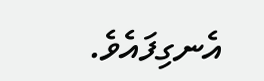އެނގިފައެވެ.